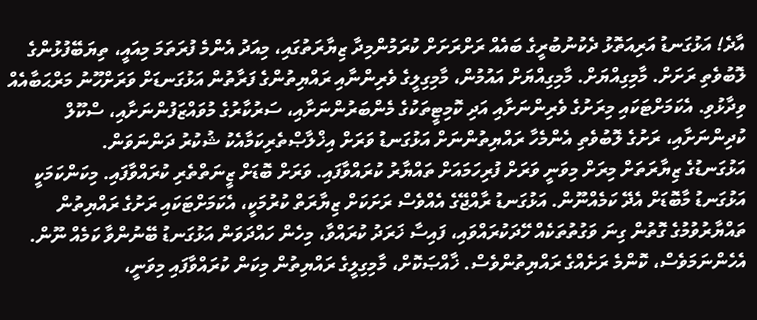އާދެ! އަޅުގަނޑު އަރިއަތޮޅު ދެކުނުބުރީގެ ބައެއް ރަށްރަށަށް ކުރަމުންމިދާ ޒިޔާރަތުގައި، މިއަދު އެންމެ ފުރަތަމަ މިއައީ، ތިޔަބޭފުޅުންގެ ލޮބުވެތި ރަށަށް. މާމިގިއްޔަށް. މާމިގިއްޔަށް އައުމުން، މާމިގިލީގެ ވެރިންނާއި ރައްޔިތުންގެ ފަރާތުން އަޅުގަނޑަށް ވަރަށްހޫނު މަރްޙަބާއެއް ވިދާޅުވި. އެކަމަށްޓަކައި މިރަށުގެ ވެރިންނަށާއި އަދި ކޮމިޓީތަކުގެ މެންބަރުންނަށާއި، ސަރުކާރުގެ މުވައްޒަފުންނަށާއި، ސްކޫލް ކުދިންނަށާއި، ރަށުގެ ލޮބުވެތި އެންމެހާ ރައްޔިތުންނަށް އަޅުގަނޑު ވަރަށް އިޚްލާޞްތެރިކަމާއެކު ޝުކުރު ދަންނަވަން.
އަޅުގަނޑުގެ ޒިޔާރަތަށް މިރަށް މިވަނީ ވަރަށް ފުރިހަމައަށް ތައްޔާރު ކުރައްވާފައި. ވަރަށް ބޮޑަށް ޒީނަތްތެރި ކުރައްވާފައި. މިކަންކަމަކީ އަޅުގަނޑު މާބޮޑަށް އެދޭ ކަމެއްނޫން. އަޅުގަނޑު ރާއްޖޭގެ އެއްވެސް ރަށަކަށް ޒިޔާރަތް ކުރުމަކީ، އެކަމަށްޓަކައި ރަށުގެ ރައްޔިތުން ތައްޔާރުވުމުގެ ގޮތުން ގިނަ ވަގުތުތަކެއް ހޭދަކުރައްވައި، ފައިސާ ޚަރަދު ކުރައްވާ، މިހެން ހައްދަވަން އަޅުގަނޑު ބޭނުންވާ ކަމެއް ނޫން. އެހެންނަމަވެސް، ކޮންމެ ރަށެއްގެ ރައްޔިތުންވެސް. ޚާއްޞަކޮށް، މާމިގިލީގެ ރައްޔިތުން މިކަން ކުރައްވާފައި މިވަނީ،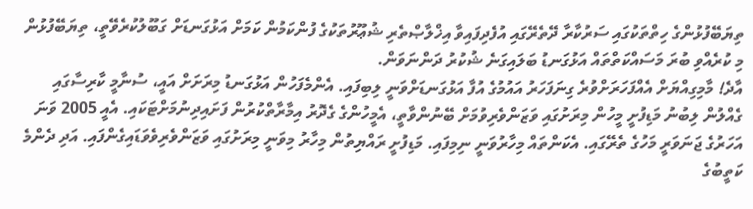ތިޔަބޭފުޅުންގެ ހިތްތަކުގައި ސަރުކާރާ ދޭތެރޭގައި އުފެދިފައިވާ އިޚްލާޞްތެރި ޝުޢޫރުތަކުގެ ފުންކަމުން ކަމަށް އަޅުގަނޑަށް ގަބޫލުކުރެވޭތީ، ތިޔަބޭފުޅުން މި ކުރެއްވި ބުރަ މަސައްކަތްތައް އަޅުގަނޑު ބަލައިގަނެ ޝުކުރު ދަންނަވަން.
އާދެ! މާމިގިއްޔަށް އެއްފަހަރަށްވުރެ ގިނަފަހަރު އައުމުގެ އުފާ އަޅުގަނޑަށްވަނީ ލިބިފައި. އެންމެފަހުން އަޅުގަނޑު މިރަށަށް އައީ، ސުނާމީ ކާރިސާގައި ގެއްލުން ލިބުނު މަޑިފުށީ މީހުން މިރަށުގައި ވަޒަންވެރިވުމަށް ބޭނުންވާތީ، އެމީހުންގެ ގެދޮރު އިމާރާތްކުރުން ފަށައިދިނުމަށްޓަކައި. އެއީ 2005 ވަނަ އަހަރުގެ ޖަނަވަރީ މަހުގެ ތެރޭގައި. އެކަންތައް މިހާރުވަނީ ނިމިފައި. މަޑިފުށީ ރައްޔިތުން މިހާރު މިވަނީ މިރަށުގައި ވަޒަންވެރިވެވަޑައިގެންފައި. އަދި ދެންމެ ކަތީބުގެ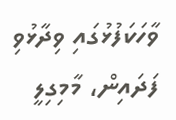ވާހަކަފުޅުގައި ވިދާޅުވި ފަދައިން، މާމިގިލީ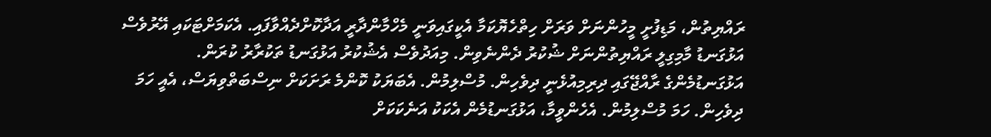ރައްޔިތުން، މަޑިފުށީ މީހުންނަށް ވަރަށް ހިތްހެޔޮކަމާ އެކީގައިވަނީ މެހްމާންދާރީ އަދާކޮށްދެއްވާފައި. އެކަމަށްޓަކައި އޭރުވެސް އަޅުގަނޑު މާމިގިލީ ރައްޔިތުންނަށް ޝުކުރު ދެންނެވިން. މިއަދުވެސް އެޝުކުރު އަޅުގަނޑު ތަކުރާރު ކުރަން.
އަޅުގަނޑުމެންގެ ރާއްޖޭގައި ދިރިމިއުޅެނީ ދިވެހިން. މުސްލިމުން. އެބަޔަކު ކޮންމެ ރަށަކަށް ނިސްބަތްވިޔަސް، އެއީ ހަމަ ދިވެހިން. ހަމަ މުސްލިމުން. އެހެންވީމާ، އަޅުގަނޑުމެން އެކަކު އަނެކަކަށް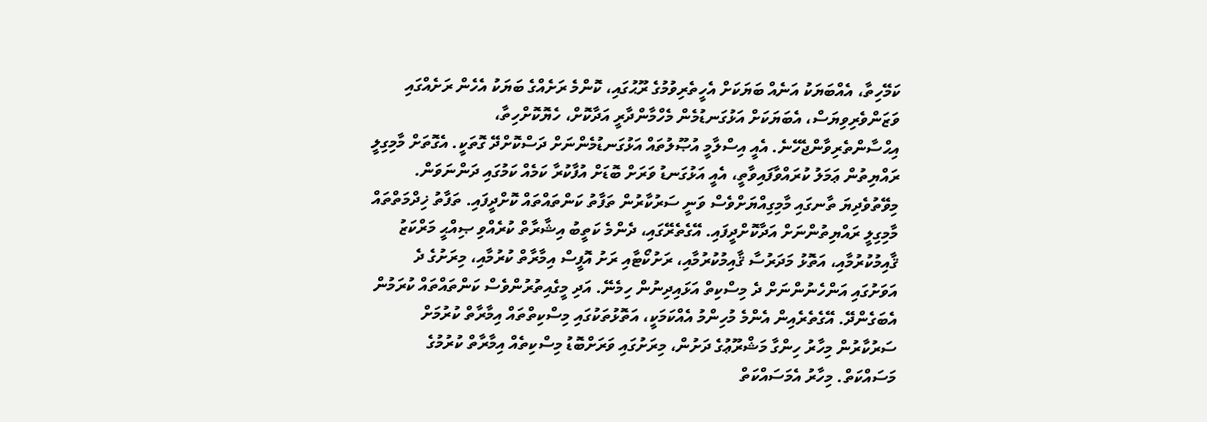ކަމޭހިތާ، އެއްބަޔަކު އަނެއް ބަޔަކަށް އެހީތެރިވުމުގެ ރޫޙުގައި، ކޮންމެ ރަށެއްގެ ބަޔަކު އެހެން ރަށެއްގައި ވަޒަންވެރިވިޔަސް، އެބަޔަކަށް އަޅުގަނޑުމެން މެހްމާންދާރީ އަދާކޮށް، ހެޔޮކޮށްހިތާ، އިޙްސާންތެރިވާންޖެހޭނެ. އެއީ އިސްލާމީ އުޞޫލުތައް އަޅުގަނޑުމެންނަށް ދަސްކޮށްދޭ ގޮތަކީ. އެގޮތަށް މާމިގިލީ ރައްޔިތުން ޢަމަލު ކުރައްވާފައިވާތީ، އެއީ އަޅުގަނޑު ވަރަށް ބޮޑަށް އުފާކުރާ ކަމެއް ކަމުގައި ދަންނަވަން.
މިވޭތުވެދިޔަ ތާނގައި މާމިގިއްޔަށްވެސް ވަނީ ސަރުކާރުން ތަފާތު ކަންތައްތައް ކޮށްދީފައި. ތަފާތު ޚިދްމަތްތައް މާމިގިލީ ރައްޔިތުންނަށް އަދާކޮށްދީފައި. އޭގެތެރޭގައި، ދެންމެ ކަތީބު އިޝާރާތް ކުރެއްވި ޞިއްޙީ މަރްކަޒު ޤާއިމުކުރުމާއި، އަތޮޅު މަދަރުސާ ޤާއިމުކުރުމާއި، ރަށުކޯޓާއި ރަށު އޮފީސް އިމާރާތް ކުރުމާއި، މިރަށުގެ ދެ އަވަށުގައި އަންހެނުންނަށް ދެ މިސްކިތް އަޅައިދިނުން ހިމެނޭ. އަދި މީގެއިތުރުންވެސް ކަންތައްތައް ކުރަމުން އެބަގެންދޭ. އޭގެތެރެއިން އެންމެ މުހިންމު އެއްކަމަކީ، އަތޮޅުތަކުގައި މިސްކިތްތައް އިމާރާތް ކުރުމަށް ސަރުކާރުން މިހާރު ހިންގާ މަޝްރޫޢުގެ ދަށުން، މިރަށުގައި ވަރަށްބޮޑު މިސްކިތެއް އިމާރާތް ކުރުމުގެ މަސައްކަތް. މިހާރު އެމަސައްކަތް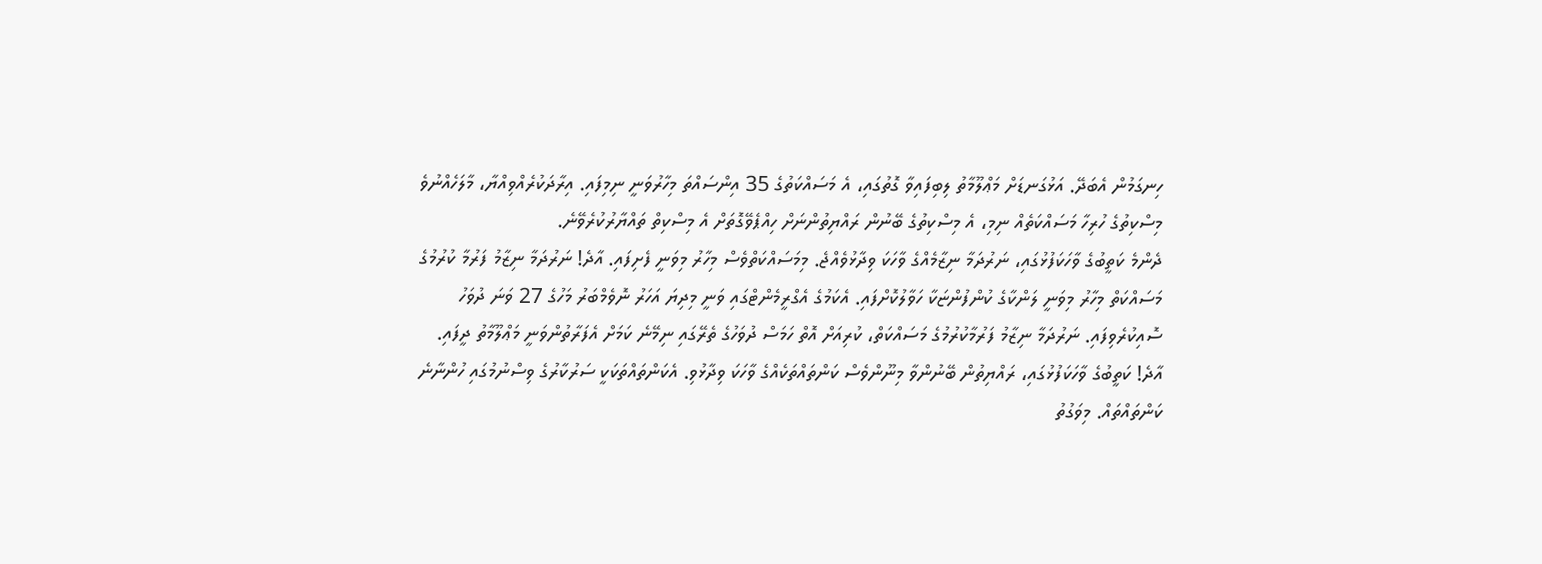ހިނގަމުން އެބަދޭ. އަޅުގަނޑަށް މަޢްލޫމާތު ލިބިފައިވާ ގޮތުގައި، އެ މަސައްކަތުގެ 35 އިންސައްތަ މިހާރުވަނީ ނިމިފައި. އިރާދަކުރެއްވިއްޔާ، މާލަހެއްނުވެ މިސްކިތުގެ ހުރިހާ މަސައްކަތެއް ނިމި، އެ މިސްކިތުގެ ބޭނުން ރައްޔިތުންނަށް ހިއްޕެވޭގޮތަށް އެ މިސްކިތް ތައްޔާރުކުރެވޭނެ.
ދެންމެ ކަތީބުގެ ވާހަކަފުޅުގައި، ނަރުދަމާ ނިޒާމެއްގެ ވާހަކަ ވިދާޅުވެއްޖެ. މިމަސައްކަތްވެސް މިހާރު މިވަނީ ފެށިފައި. އާދެ! ނަރުދަމާ ނިޒާމު ފަރުމާ ކުރުމުގެ މަސައްކަތް މިހާރު މިވަނީ ލަންކާގެ ކުންފުންޏަކާ ހަވާލުކޮށްފައި. އެކަމުގެ އެގްރީމެންޓްގައި ވަނީ މިދިޔަ އަހަރު ނޮވެމްބަރު މަހުގެ 27 ވަނަ ދުވަހު ސޮއިކުރެވިފައި. ނަރުދަމާ ނިޒާމު ފަރުމާކުރުމުގެ މަސައްކަތް، ކުރިއަށް އޮތް ހަމަސް ދުވަހުގެ ތެރޭގައި ނިމޭނެ ކަމަށް އެފަރާތުންވަނީ މަޢްލޫމާތު ދީފައި.
އާދެ! ކަތީބުގެ ވާހަކަފުޅުގައި، ރައްޔިތުން ބޭނުންވާ މިނޫންވެސް ކަންތައްތަކެއްގެ ވާހަކަ ވިދާޅުވި. އެކަންތައްތަކަކީ ސަރުކާރުގެ ވިސްނުމުގައި ހުންނާނެ ކަންތައްތައް. މިވަގުތު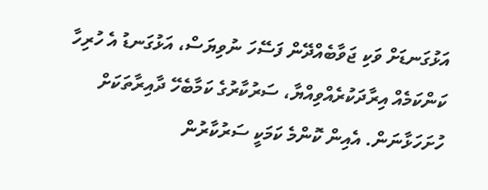އަޅުގަނޑަށް ވަކި ޖަވާބެއްދޭން ފަސޭހަ ނުވިޔަސް، އަޅުގަނޑު އެ ހުރިހާ ކަންކަމެއް އިރާދަކުރެއްވިއްޔާ، ސަރުކާރުގެ ކަމާބެހޭ ދާއިރާތަކަށް ހުށަހަޅާނަން. އެއިން ކޮންމެ ކަމަކީ ސަރުކާރުން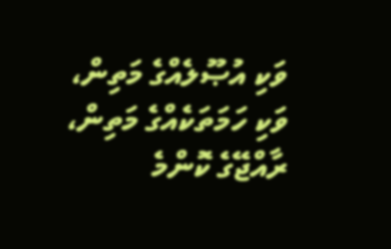ވަކި އުޞޫލެއްގެ މަތިން، ވަކި ހަމަތަކެއްގެ މަތިން، ރާއްޖޭގެ ކޮންމެ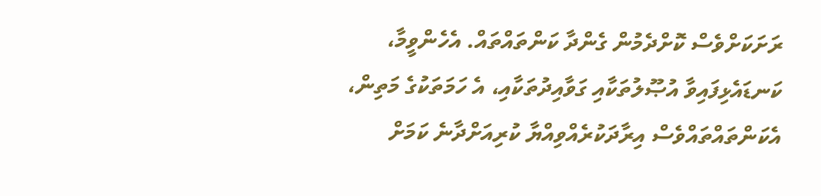ރަށަކަށްވެސް ކޮށްދެމުން ގެންދާ ކަންތައްތައް. އެހެންވީމާ، ކަނޑައެޅިފައިވާ އުޞޫލުތަކާއި ގަވާއިދުތަކާއި، އެ ހަމަތަކުގެ މަތިން، އެކަންތައްތައްވެސް އިރާދަކުރެއްވިއްޔާ ކުރިއަށްދާނެ ކަމަށް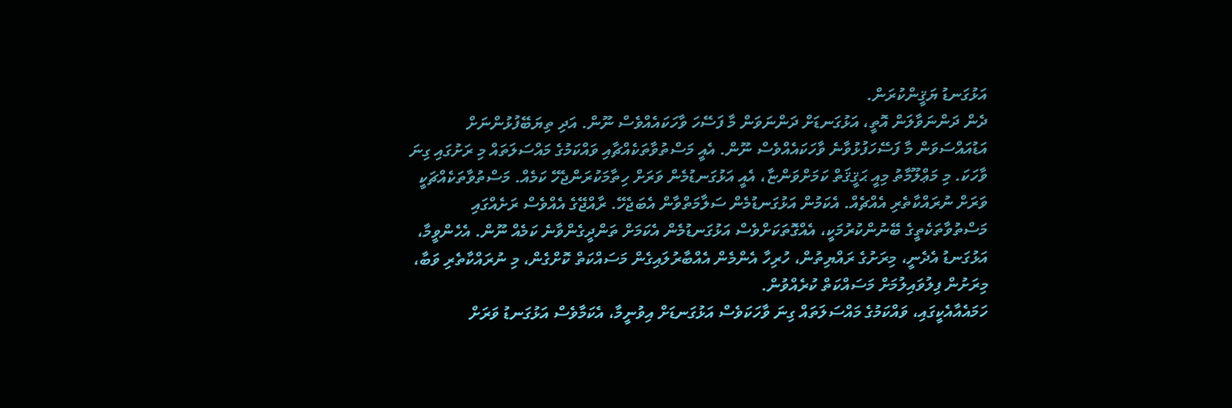އަޅުގަނޑު ޔަޤީންކުރަން.
ދެން ދަންނަވާލަން އޮތީ، އަޅުގަނޑަށް ދަންނަވަން މާ ފަސޭހަ ވާހަކައެއްވެސް ނޫން. އަދި ތިޔަބޭފުޅުންނަށް އަޑުއައްސަވަން މާ ފަސޭހަފުޅުވާނެ ވާހަކައެއްވެސް ނޫން. އެއީ މަސްތުވާތަކެއްޗާއި ވައްކަމުގެ މައްސަލަތައް މި ރަށުގައި ގިނަ ވާހަކަ. މި މަޢްލޫމާތު މިއީ ޙަޤީޤަތް ކަމަށްވަންޏާ، އެއީ އަޅުގަނޑުމެން ވަރަށް ހިތާމަކުރަންޖެހޭ ކަމެއް. މަސްތުވާތަކެއްޗަކީ ވަރަށް ނުރައްކާތެރި އެއްޗެއް. އެކަމުން އަޅުގަނޑުމެން ސަލާމަތްވާން އެބަޖެހޭ. ރާއްޖޭގެ އެއްވެސް ރަށެއްގައި މަސްތުވާތަކެތީގެ ބޭނުންކުރުމަކީ، އެއްގޮތަކަށްވެސް އަޅުގަނޑުމެން އެކަމަށް ތަންދީގެންވާނެ ކަމެއް ނޫން. އެހެންވީމާ، އަޅުގަނޑު އެދެނީ، މިރަށުގެ ރައްޔިތުން، ހުރިހާ އެންމެން އެއްބާރުލައިގެން މަސައްކަތް ކޮށްގެން، މި ނުރައްކާތެރި ވަބާ، މިރަށުން ފިލުވައިލުމަށް މަސައްކަތް ކުރެއްވުން.
ހަމައެއާއެކީގައި، ވައްކަމުގެ މައްސަލަތައް ގިނަ ވާހަކަވެސް އަޅުގަނޑަށް އިވުނީމާ، އެކަމާވެސް އަޅުގަނޑު ވަރަށް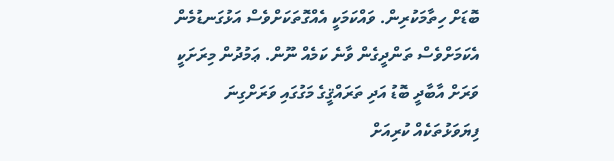ބޮޑަށް ހިތާމަކުރިން. ވައްކަމަކީ އެއްގޮތަކަށްވެސް އަޅުގަނޑުމެން އެކަމަށްވެސް ތަންދީގެން ވާނެ ކަމެއް ނޫން. ޢަމުދުން މިރަށަކީ ވަރަށް އާބާދީ ބޮޑު އަދި ތަރައްޤީގެ މަގުގައި ވަރަށްގިނަ ފިޔަވަޅުތަކެއް ކުރިއަށް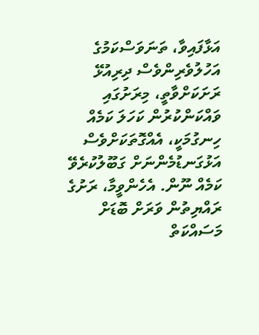އަޅާފައިވާ، ތަނަވަސްކަމުގެ އަހުލުވެރިންވެސް ދިރިއުޅޭ ރަށަކަށްވާތީ، މިރަށުގައި ވައްކަންކުރުން ކަހަލަ ކަމެއް ހިނގުމަކީ، އެއްގޮތަކަށްވެސް އަޅުގަނޑުމެންނަށް ގަބޫލުކުރެވޭ ކަމެއް ނޫން. އެހެންވީމާ، ރަށުގެ ރައްޔިތުން ވަރަށް ބޮޑަށް މަސައްކަތް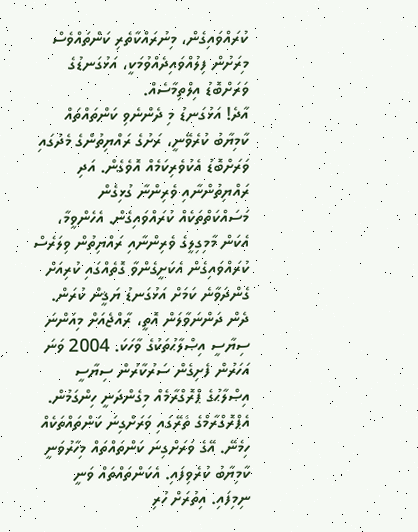ކުރައްވައިގެން، މިނުރައްކާތެރި ކަންތައްވެސް މިރަށުން ފިލުއްވައިދެއްވުމަކީ، އަޅުގަނޑުގެ ވަރަށްބޮޑު އިލްތިމާސެއް.
އާދެ! އަޅުގަނޑު މި ދެންނެވި ކަންތައްތައް ކާމިޔާބު ކުރެވޭނީ، ރަށުގެ ރައްޔިތުންގެ މެދުގައި ވަރަށްބޮޑު އެކުވެރިކަމެއް އޮވެގެން. އަދި ރައްޔިތުންނާއި ވެރިންނާ ގުޅިގެން މަސައްކަތްތަކެއް ކުރައްވައިގެން. އެހެންވީމާ، އެކަން މާމިގިލީގެ ވެރިންނާއި ރައްޔިތުން ވިލަރެސް ކުރައްވައިގެން އެކަށީގެންވާ ގޮތެއްގައި ކުރިއަށް ގެންދަވާނެ ކަމަށް އަޅުގަނޑު ޔަޤީން ކުރަން.
ދެން ދަންނަވާލަން އޮތީ، ރާއްޖެއަށް މިއަންނަ ސިޔާސީ އިޞްލާޙުތަކުގެ ވާހަކަ. 2004 ވަނަ އަހަރުން ފެށިގެން ސަރުކާރުން ސިޔާސީ އިޞްލާޙުގެ ޕްރޮގްރާމެއް މިގެންދަނީ ހިންގަމުން. އެޕްރޮގްރާމްގެ ތެރޭގައި ވަރަށްގިނަ ކަންތައްތަކެއް ހިމެނޭ. އޭގެ ވަރަށްގިނަ ކަންތައްތައް މިހާރުވަނީ ކާމިޔާބު ކުރެވިފައި. އެކަންތައްތައް ވަނީ ނިމިފައި. އިތުރަށް ހުރި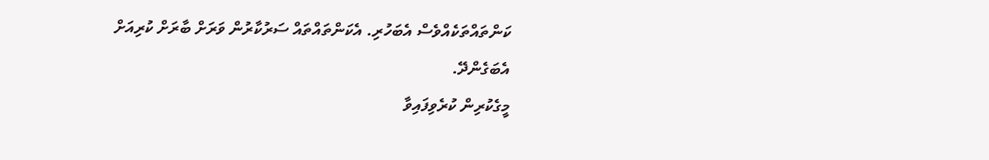ކަންތައްތަކެއްވެސް އެބަހުރި. އެކަންތައްތައް ސަރުކާރުން ވަރަށް ބާރަށް ކުރިއަށް އެބަގެންދޭ.
މީގެކުރިން ކުރެވިފައިވާ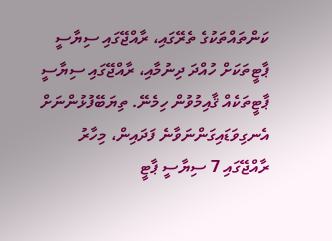ކަންތައްތަކުގެ ތެރޭގައި، ރާއްޖޭގައި ސިޔާސީ ޕާޓީތަކަށް ހުއްދަ ދިނުމާއި، ރާއްޖޭގައި ސިޔާސީ ޕާޓީތަކެއް ޤާއިމުވުން ހިމެނޭ. ތިޔަބޭފުޅުންނަށް އެނގިވަޑައިގަންނަވާނެ ފަދައިން، މިހާރު ރާއްޖޭގައި 7 ސިޔާސީ ޕާޓީ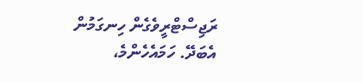ރަޖިސްޓްރީވެގެން ހިނގަމުން އެބަދޭ. ހަމައެހެންމެ،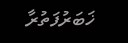ޚަބަރުފަތުރާ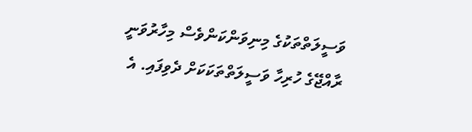ވަސީލަތްތަކުގެ މިނިވަންކަންވެސް މިހާރުވަނީ ރާއްޖޭގެ ހުރިހާ ވަސީލަތްތަކަކަށް ދެވިފައި. އެ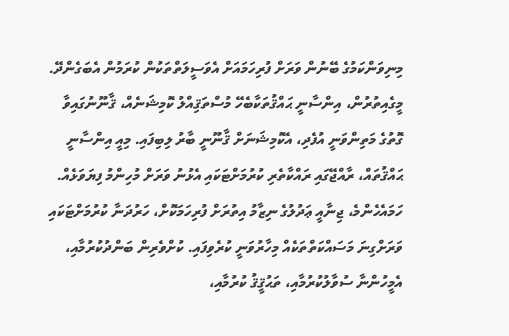މިނިވަންކަމުގެ ބޭނުން ވަރަށް ފުރިހަމައަށް އެވަސީލަތްތަކުން ކުރަމުން އެބަގެންދޭ. މީގެއިތުރުން، އިންސާނީ ޙައްޤުތަކާބެހޭ މުސްތަޤިއްލު ކޮމިޝަނެއް، ޤާނޫނުގައިވާ ގޮތުގެ މަތިންވަނީ އުފެދި، އެކޮމިޝަނަށް ޤާނޫނީ ބާރު ލިބިފައި. މިއީ އިންސާނީ ޙައްޤުތައް، ރާއްޖޭގައި ރައްކާތެރި ކުރުމަށްޓަކައި އެޅުނު ވަރަށް މުހިންމު ފިޔަވަޅެއް. ހަމައެހެންމެ، ޖިނާއީ ޢަދުލުގެ ނިޒާމު އިތުރަށް ފުރިހަމަކޮށް، ހަރުދަނާ ކުރުމަށްޓަކައި ވަރަށްގިނަ މަސައްކަތްތަކެއް މިހާރުވަނީ ކުރެވިފައި. ކުށްވެރިން ބަންދުކުރުމާއި، އެމީހުންނާ ސުވާލުކުރުމާއި، ތަޙުޤީޤު ކުރުމާއި،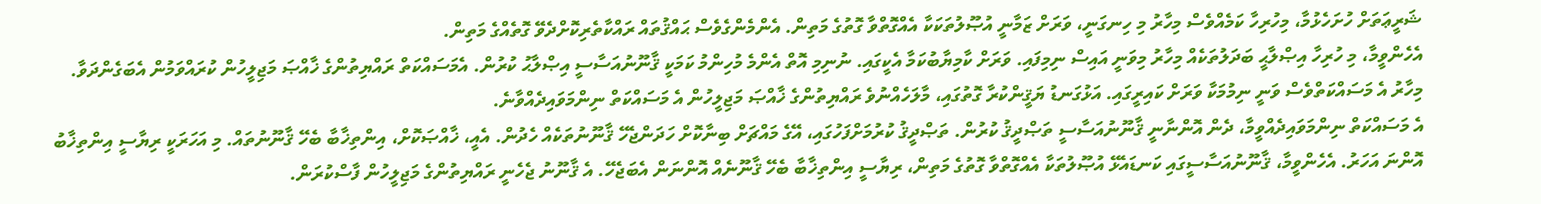ޝަރީޢަތަށް ހުށަހެޅުމާ، މިހުރިހާ ކަމެއްވެސް މިހާރު މި ހިނގަނީ، ވަރަށް ޒަމާނީ އުޞޫލުތަކަކާ އެއްގޮތްވާ ގޮތުގެ މަތިން. އެންމެންގެވެސް ޙައްޤުތައް ރައްކާތެރިކޮށްދެވޭ ގޮތެއްގެ މަތިން.
އެހެންވީމާ، މި ހުރިހާ އިޞްލާޙީ ބަދަލުތަކެއް މިހާރު މިވަނީ އައިސް ނިމިފައި. ވަރަށް ކާމިޔާބުކަމާ އެކީގައި. ނުނިމި އޮތް އެންމެ މުހިންމު ކަމަކީ ޤާނޫނުއަސާސީ އިޞްލާޙު ކުރުން. އެމަސައްކަތް ރައްޔިތުންގެ ޚާއްޞަ މަޖިލީހުން ކުރައްވަމުން އެބަގެންދަވާ. މިހާރު އެ މަސައްކަތްވެސް ވަނީ ނިމުމަކާ ވަރަށް ކައިރީގައި. އަޅުގަނޑު ޔަޤީންކުރާ ގޮތުގައި، މާލަހެއްނުވެ ރައްޔިތުންގެ ޚާއްޞަ މަޖިލީހުން އެ މަސައްކަތް ނިންމަވައިދެއްވާނެ.
އެ މަސައްކަތް ނިންމަވައިދެއްވީމާ، ދެން އޮންނާނީ ޤާނޫނުއަސާސީ ތަޞްދީޤު ކުރުން. ތަޞްދީޤު ކުރުމަށްފަހުގައި، އޭގެ މައްޗަށް ބިނާކޮށް ހަދަންޖެހޭ ޤާނޫނުތަކެއް ހެދުން. އެއީ، ޚާއްޞަކޮށް، އިންތިޚާބާ ބެހޭ ޤާނޫނުތައް. މި އަހަރަކީ ރިޔާސީ އިންތިޚާބު އޮންނަ އަހަރު. އެހެންވީމާ، ޤާނޫނުއަސާސީގައި ކަނޑައެޅޭ އުޞޫލުތަކާ އެއްގޮތްވާ ގޮތުގެ މަތިން، ރިޔާސީ އިންތިޚާބާ ބެހޭ ޤާނޫނެއް އޮންނަން އެބަޖެހޭ. އެ ޤާނޫނު ޖެހެނީ ރައްޔިތުންގެ މަޖިލީހުން ފާސްކުރަން.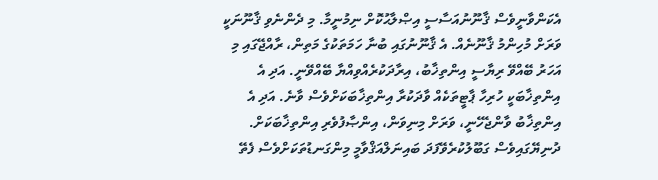އެކަންވާނީވެސް ޤާނޫނުއަސާސީ އިޞްލާޙުކޮށް ނިމުނީމާ. މި ދެންނެވި ޤާނޫނަކީ ވަރަށް މުހިންމު ޤާނޫނެއް. އެ ޤާނޫނުގައި ބުނާ ހަމަތަކުގެ މަތިން، ރާއްޖޭގައި މި އަހަރު ބޭއްވޭ ރިޔާސީ އިންތިޚާބު، އިރާދަކުރެއްވިއްޔާ ބޭއްވޭނީ. އަދި އެ އިންތިޚާބަކީ ހުރިހާ ޕާޓީތަކެއް ވާދަކުރާ އިންތިޚާބަކަށްވެސް ވާނެ. އަދި އެ އިންތިޚާބު ވާންޖެހޭނީ، ވަރަށް މިނިވަން، އިންޞާފުވެރި އިންތިޚާބަކަށް. ދުނިޔޭގައިވެސް ގަބޫލުކުރެވޭފަދަ ބައިނަލްއަޤްވާމީ މިންގަނޑުތަކަށްވެސް ފެތޭ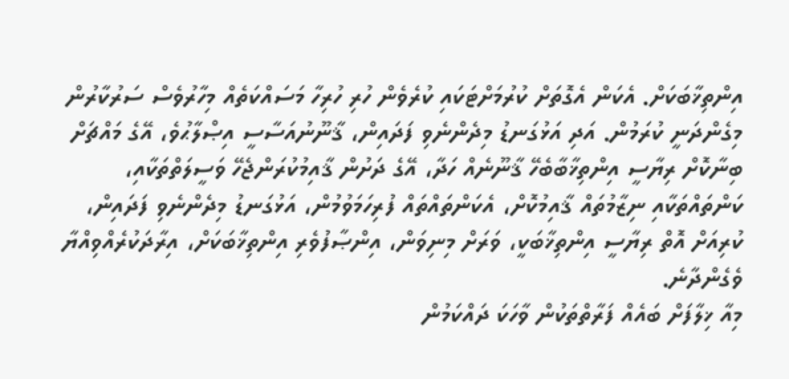އިންތިޚާބަކަށް. އެކަން އެގޮތަށް ކުރުމަށްޓަކައި ކުރެވެން ހުރި ހުރިހާ މަސައްކަތެއް މިހާރުވެސް ސަރުކާރުން މިގެންދަނީ ކުރަމުން. އަދި އަޅުގަނޑު މިދެންނެވި ފަދައިން، ޤާނޫނުއަސާސީ އިޞްލާޙުވެ، އޭގެ މައްޗަށް ބިނާކޮށް ރިޔާސީ އިންތިޚާބާބެހޭ ޤާނޫނެއް ހަދާ، އޭގެ ދަށުން ޤާއިމުކުރަންޖެހޭ ވަސީލަތްތަކާއި، ކަންތައްތަކާއި ނިޒާމުތައް ޤާއިމުކޮށް، އެކަންތައްތައް ފުރިހަމަވުމުން، އަޅުގަނޑު މިދެންނެވި ފަދައިން، ކުރިއަށް އޮތް ރިޔާސީ އިންތިޚާބަކީ، ވަރަށް މިނިވަން، އިންޞާފުވެރި އިންތިޚާބަކަށް، އިރާދަކުރެއްވިއްޔާ ވެގެންދާނެ.
މިއާ ޚިލާފަށް ބައެއް ފަރާތްތަކުން ވާހަކަ ދައްކަމުން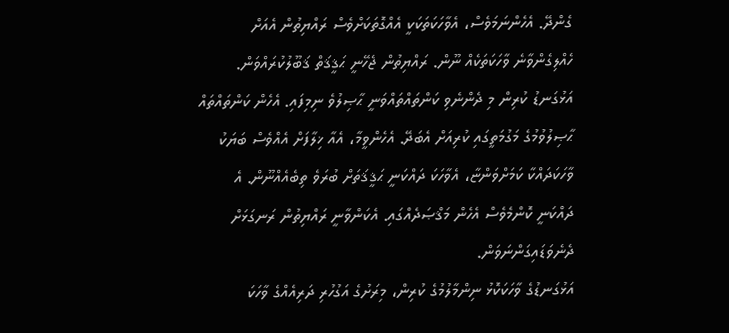ގެންދޭ. އެހެންނަމަވެސް، އެވާހަކަތަކަކީ އެއްގޮތަކަށްވެސް ރައްޔިތުން އެއަށް ހެއްލިގެންވާނެ ވާހަކަތަކެއް ނޫން. ރައްޔިތުން ޖެހޭނީ ޙަޤީޤަތް ޤަބޫލުކުރައްވަން. އަޅުގަނޑު ކުރިން މި ދެންނެވި ކަންތައްތައްވަނީ ޙާޞިލުވެ ނިމިފައި. އެހެން ކަންތައްތައް ޙާޞިލުވުމުގެ މަގުމަތީގައި ކުރިއަށް އެބަދޭ. އެހެންވީމާ، އެއާ ޚިލާފަށް އެއްވެސް ބަޔަކު ވާހަކަދައްކާ ކަމަށްވަންޏާ، އެވާހަކަ ދައްކަނީ ޙަޤީޤަތަށް ބުރަވެ ތިބެއެއްނޫން. އެ ދައްކަނީ ކޮންމެވެސް އެހެން މަޤްޞަދެއްގައި. އެކަންވާނީ ރައްޔިތުން ރަނގަޅަށް ދެނެވަޑައިގަންނަވަން.
އަޅުގަނޑުގެ ވާހަކަކޮޅު ނިންމާލުމުގެ ކުރިން، މިރަށުގެ އަގުހުރި ދަރިއެއްގެ ވާހަކަ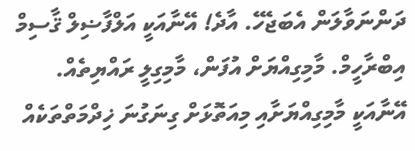ދަންނަވާލަން އެބަޖެހޭ. އާދެ! އޭނާއަކީ އަލްފާޟިލް ޤާސިމް އިބްރާހީމް. މާމިގިއްޔަށް އުފަން، މާމިގިލީ ރައްޔިތެއް. އޭނާއަކީ މާމިގިއްޔަށާއި މިއަތޮޅަށް ގިނަގުނަ ޚިދްމަތްތަކެއް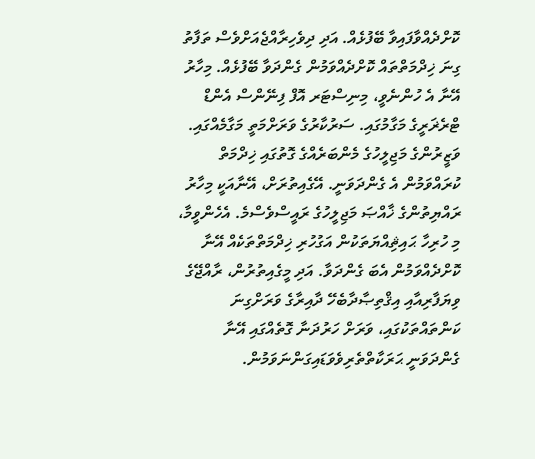ކޮށްދެއްވާފައިވާ ބޭފުޅެއް. އަދި ދިވެހިރާއްޖެއަށްވެސް ތަފާތު ގިނަ ޚިދްމަތްތައް ކޮށްދެއްވަމުން ގެންދަވާ ބޭފުޅެއް. މިހާރު އޭނާ އެ ހުންނެވީ، މިނިސްޓަރ އޮފް ފިނޭންސް އެންޑް ޓްރެޜަރީގެ މަގާމުގައި. ސަރުކާރުގެ ވަރަށްމަތީ މަގާމެއްގައި. ވަޒީރުންގެ މަޖިލީހުގެ މެންބަރެއްގެ ގޮތުގައި ޚިދްމަތް ކުރައްވަމުން އެ ގެންދަވަނީ. އޭގެއިތުރަށް، އޭނާއަކީ މިހާރު ރައްޔިތުންގެ ޚާއްޞަ މަޖިލީހުގެ ރައީސްވެސްމެ. އެހެންވީމާ، މި ހުރިހާ ޙައިޘިއްޔަތަކުން އަގުހުރި ޚިދްމަތްތަކެއް އޭނާ ކޮށްދެއްވަމުން އެބަ ގެންދަވާ. އަދި މީގެއިތުރުން، ރާއްޖޭގެ ވިޔަފާރިއާއި އިޤްތިޞާދާބެހޭ ދާއިރާގެ ވަރަށްގިނަ ކަންތައްތަކުގައި، ވަރަށް ހަރުދަނާ ގޮތެއްގައި އޭނާ ގެންދަވަނީ ޙަރަކާތްތެރިވެވަޑައިގަންނަވަމުން.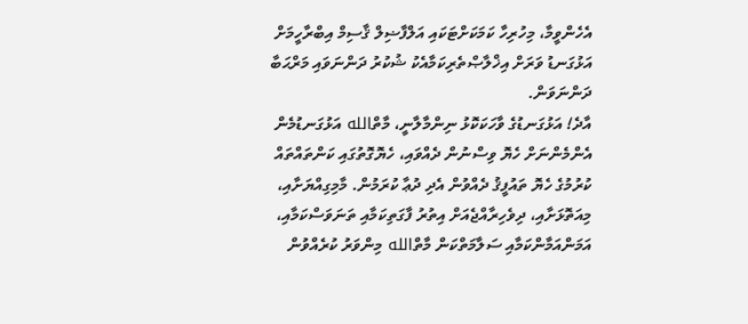އެހެންވީމާ، މިހުރިހާ ކަމަކަށްޓަކައި އަލްފާޟިލް ޤާސިމް އިބްރާހީމަށް އަޅުގަނޑު ވަރަށް އިޚްލާޞްތެރިކަމާއެކު ޝުކުރު ދަންނަވައި މަރްޙަބާ ދަންނަވަން.
އާދެ! އަޅުގަނޑުގެ ވާހަކަކޮޅު ނިންމާލާނީ، މާތްالله އަޅުގަނޑުމެން އެންމެންނަށް ހެޔޮ ވިސްނުން ދެއްވައި، ހެޔޮގޮތުގައި ކަންތައްތައް ކުރުމުގެ ހެޔޮ ތައުފީޤު ދެއްވުން އެދި ދުޢާ ކުރަމުން. މާމިގިއްޔަށާއި، މިއަތޮޅަށާއި، ދިވެހިރާއްޖެއަށް އިތުރު ފާގަތިކަމާއި ތަނަވަސްކަމާއި، އަމަންއަމާންކަމާއި ސަލާމަތްކަން މާތްالله މިންވަރު ކުރެއްވުން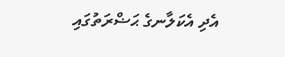އެދި އެކަލާނގެ ޙަޟްރަތުގައި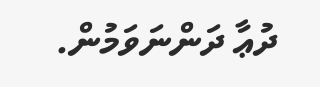ދުޢާ ދަންނަވަމުން.